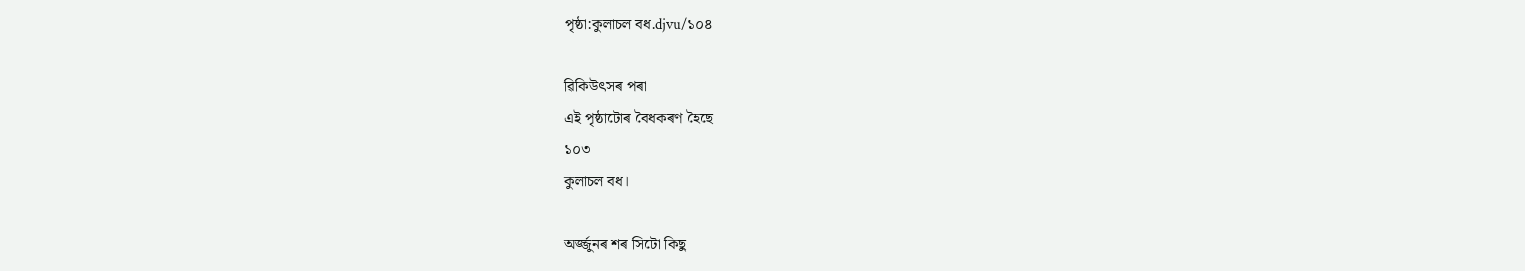পৃষ্ঠা:কুলাচল বধ.djvu/১০৪

ৱিকিউৎসৰ পৰা
এই পৃষ্ঠাটোৰ বৈধকৰণ হৈছে
১০৩
কুলাচল বধ।

অৰ্জ্জুনৰ শৰ সিটো কিছু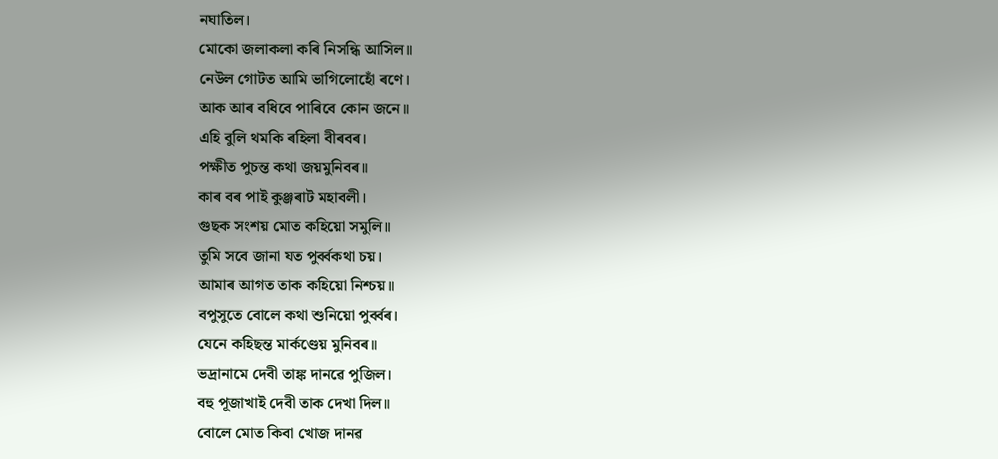নঘাতিল।
মোকো জলাকলা কৰি নিসন্ধি আসিল॥
নেউল গোটত আমি ভাগিলোহোঁ ৰণে।
আক আৰ বধিবে পাৰিবে কোন জনে॥
এহি বুলি থমকি ৰহিলা বীৰবৰ।
পক্ষীত পুচন্ত কথা জয়মুনিবৰ॥
কাৰ বৰ পাই কুঞ্জৰাট মহাবলী।
গুছক সংশয় মোত কহিয়ো সমুলি॥
তুমি সবে জানা যত পুৰ্ব্বকথা চয়।
আমাৰ আগত তাক কহিয়ো নিশ্চয়॥
বপুসুতে বোলে কথা শুনিয়ো পুৰ্ব্বৰ।
যেনে কহিছন্ত মাৰ্কণ্ডেয় মুনিবৰ॥
ভদ্ৰানামে দেবী তাঙ্ক দানৱে পুজিল।
বহু পূজাখাই দেবী তাক দেখা দিল॥
বোলে মোত কিবা খোজ দানৱ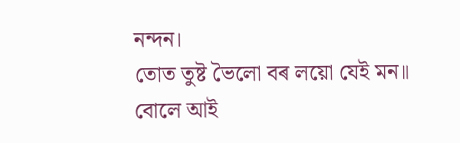নন্দন।
তোত তুষ্ট ভৈলো বৰ লয়ো যেই মন॥
বোলে আই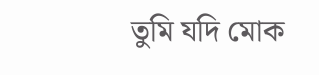তুমি যদি মোক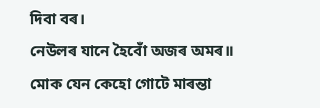দিবা বৰ।
নেউলৰ যানে হৈবোঁ অজৰ অমৰ॥
মোক যেন কেহো গোটে মাৰন্তা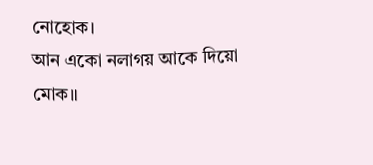নোহোক।
আন একো নলাগয় আকে দিয়ো মোক॥